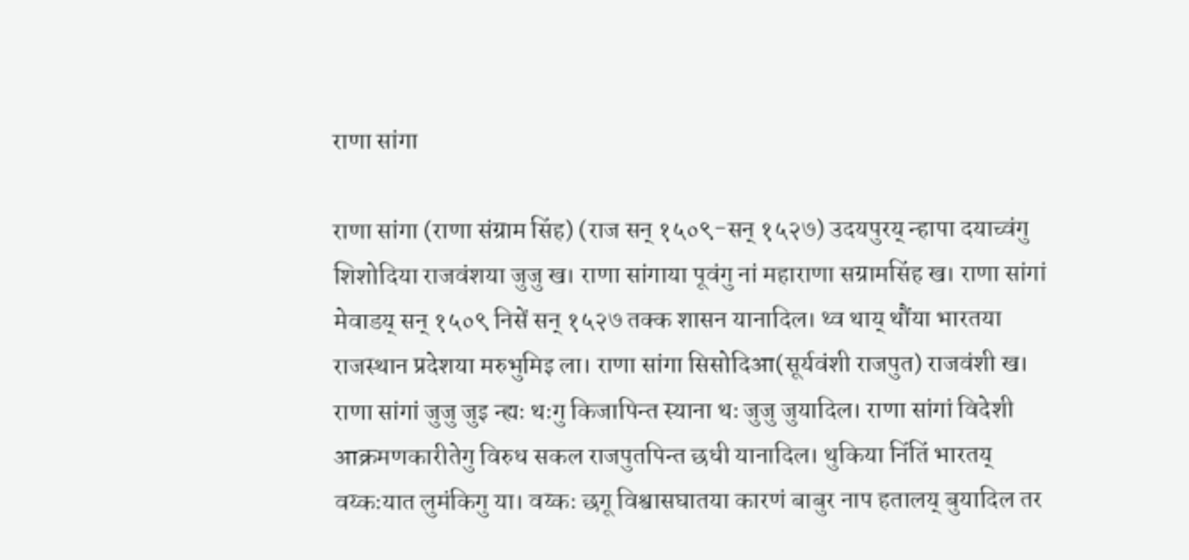राणा सांगा

राणा सांगा (राणा संग्राम सिंह) (राज सन् १५०९-सन् १५२७) उदयपुरय् न्हापा दयाच्वंगु शिशोदिया राजवंशया जुजु ख। राणा सांगाया पूवंगु नां महाराणा सग्रामसिंह ख। राणा सांगां मेवाडय् सन् १५०९ निसें सन् १५२७ तक्क शासन यानादिल। थ्व थाय् थौंया भारतया राजस्थान प्रदेशया मरुभुमिइ ला। राणा सांगा सिसोदिआ(सूर्यवंशी राजपुत) राजवंशी ख। राणा सांगां जुजु जुइ न्ह्यः थःगु किजापिन्त स्याना थः जुजु जुयादिल। राणा सांगां विदेशी आक्रमणकारीतेगु विरुध सकल राजपुतपिन्त छधी यानादिल। थुकिया निंतिं भारतय् वय्कःयात लुमंकिगु या। वय्कः छगू विश्वासघातया कारणं बाबुर नाप हतालय् बुयादिल तर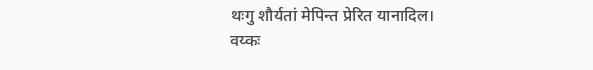थःगु शौर्यतां मेपिन्त प्रेरित यानादिल।
वय्कः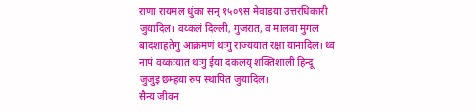राणा रायमल धुंका सन् १५०९स मेवाडया उत्तरधिकारी जुयादिल। वय्कलं दिल्ली, गुजरात, व मालवा मुगल बादशाहतेगु आक्रमणं थःगु राज्ययात रक्षा यानादिल। थ्व नापं वय्कःयात थःगु ईया दकलय् शक्तिशाली हिन्दू जुजुइ छम्हया रुप स्थापित जुयादिल।
सैन्य जीवन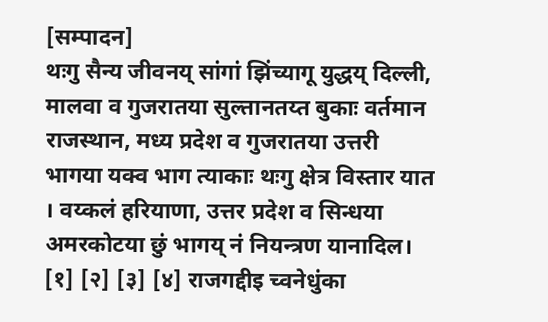[सम्पादन]
थःगु सैन्य जीवनय् सांगां झिंच्यागू युद्धय् दिल्ली, मालवा व गुजरातया सुल्तानतय्त बुकाः वर्तमान राजस्थान, मध्य प्रदेश व गुजरातया उत्तरी भागया यक्व भाग त्याकाः थःगु क्षेत्र विस्तार यात । वय्कलं हरियाणा, उत्तर प्रदेश व सिन्धया अमरकोटया छुं भागय् नं नियन्त्रण यानादिल। [१] [२] [३] [४] राजगद्दीइ च्वनेधुंका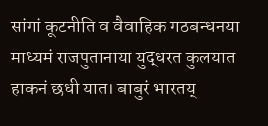सांगां कूटनीति व वैवाहिक गठबन्धनया माध्यमं राजपुतानाया युद्धरत कुलयात हाकनं छधी यात। बाबुरं भारतय्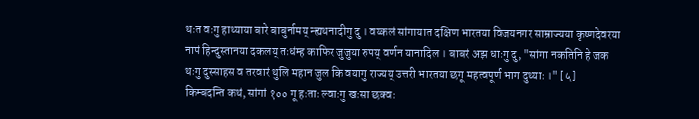थःत वःगु हाथ्याया बारे बाबुर्नामय् न्ह्यथनादीगु दु । वय्कलं सांगायात दक्षिण भारतया विजयनगर साम्राज्यया कृष्णदेवरया नापं हिन्दुस्तानया दकलय् तःधंम्ह काफिर जुजुया रुपय् वर्णन यानादिल । बाबरं अझ धाःगु दु, "सांगा नकतिनि हे जक थःगु दुस्साहस व तरवारं थुलि महान जुल कि वयागु राज्यय् उत्तरी भारतया छगू महत्वपूर्ण भाग दुथ्याः ।" [५]
किम्बदन्ति कथं, सांगां १०० गू हःताः ल्वाःगु खःसा छक्वः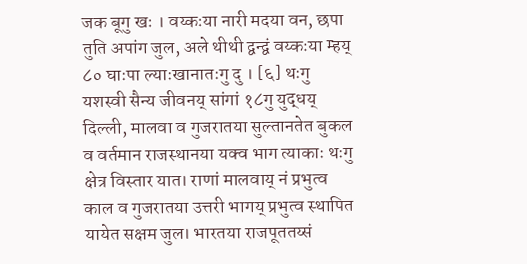जक बूगु खः । वय्कःया नारी मदया वन, छपा तुति अपांग जुल, अले थीथी द्वन्द्वं वय्कःया म्हय् ८० घाःपा ल्याःखानातःगु दु । [६] थःगु यशस्वी सैन्य जीवनय् सांगां १८गु युद्धय् दिल्ली, मालवा व गुजरातया सुल्तानतेत बुकल व वर्तमान राजस्थानया यक्व भाग त्याकाः थःगु क्षेत्र विस्तार यात। राणां मालवाय् नं प्रभुत्व काल व गुजरातया उत्तरी भागय् प्रभुत्व स्थापित यायेत सक्षम जुल। भारतया राजपूततय्सं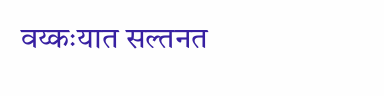वय्कःयात सल्तनत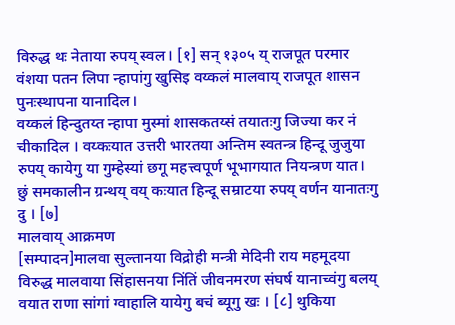विरुद्ध थः नेताया रुपय् स्वल। [१] सन् १३०५ य् राजपूत परमार वंशया पतन लिपा न्हापांगु खुसिइ वय्कलं मालवाय् राजपूत शासन पुनःस्थापना यानादिल।
वय्कलं हिन्दुतय्त न्हापा मुस्मां शासकतय्सं तयातःगु जिज्या कर नं चीकादिल । वय्कःयात उत्तरी भारतया अन्तिम स्वतन्त्र हिन्दू जुजुया रुपय् कायेगु या गुम्हेस्यां छगू महत्त्वपूर्ण भूभागयात नियन्त्रण यात। छुं समकालीन ग्रन्थय् वय् कःयात हिन्दू सम्राटया रुपय् वर्णन यानातःगु दु । [७]
मालवाय् आक्रमण
[सम्पादन]मालवा सुल्तानया विद्रोही मन्त्री मेदिनी राय महमूदया विरुद्ध मालवाया सिंहासनया निंतिं जीवनमरण संघर्ष यानाच्वंगु बलय् वयात राणा सांगां ग्वाहालि यायेगु बचं ब्यूगु खः । [८] थुकिया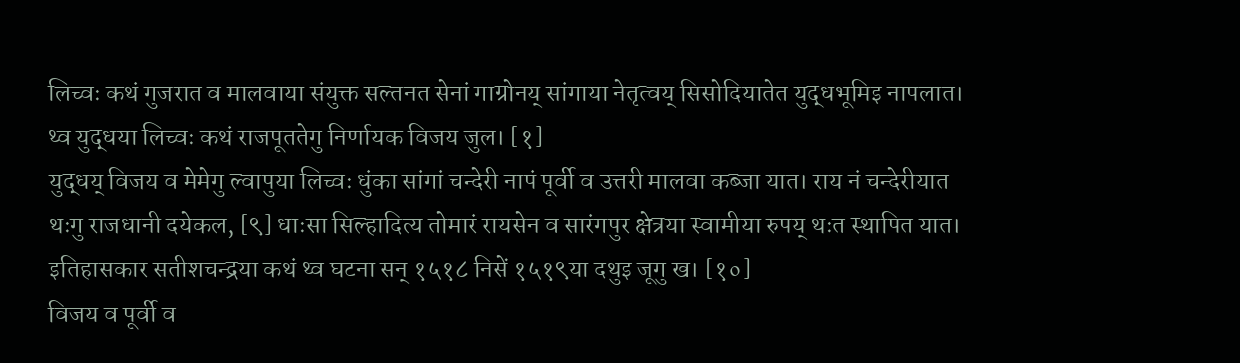लिच्वः कथं गुजरात व मालवाया संयुक्त सल्तनत सेनां गाग्रोनय् सांगाया नेतृत्वय् सिसोदियातेत युद्धभूमिइ नापलात। थ्व युद्धया लिच्वः कथं राजपूततेगु निर्णायक विजय जुल। [१]
युद्धय् विजय व मेमेगु ल्वापुया लिच्वः धुंका सांगां चन्देरी नापं पूर्वी व उत्तरी मालवा कब्जा यात। राय नं चन्देरीयात थःगु राजधानी दयेकल, [९] धाःसा सिल्हादित्य तोमारं रायसेन व सारंगपुर क्षेत्रया स्वामीया रुपय् थःत स्थापित यात। इतिहासकार सतीशचन्द्रया कथं थ्व घटना सन् १५१८ निसें १५१९या दथुइ जूगु ख। [१०]
विजय व पूर्वी व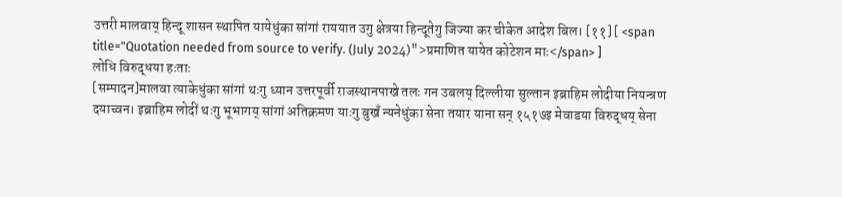उत्तरी मालवाय् हिन्दू शासन स्थापित यायेधुंका सांगां राययात उगु क्षेत्रया हिन्दूतेगु जिज्या कर चीकेत आदेश बिल। [११] [ <span title="Quotation needed from source to verify. (July 2024)">प्रमाणित यायेत कोटेशन माः</span> ]
लोधि विरुद्धया हःताः
[सम्पादन]मालवा त्याकेधुंका सांगां थःगु ध्यान उत्तरपूर्वी राजस्थानपाखे तलः गन उबलय् दिल्लीया सुल्तान इब्राहिम लोदीया नियन्त्रण दयाच्वन। इब्राहिम लोदीं थःगु भूभागय् सांगां अतिक्रमण याःगु बुखँ न्यनेधुंका सेना तयार याना सन् १५१७इ मेवाडया विरुद्धय् सेना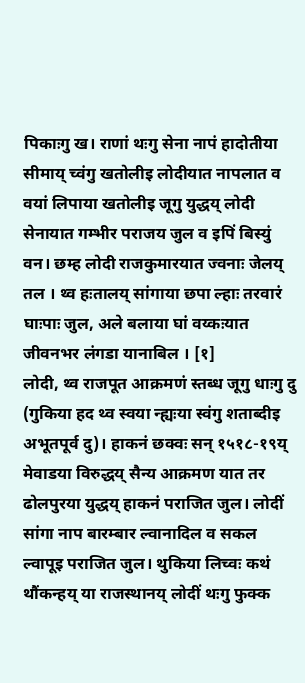पिकाःगु ख। राणां थःगु सेना नापं हादोतीया सीमाय् च्वंगु खतोलीइ लोदीयात नापलात व वयां लिपाया खतोलीइ जूगु युद्धय् लोदी सेनायात गम्भीर पराजय जुल व इपिं बिस्युं वन। छम्ह लोदी राजकुमारयात ज्वनाः जेलय् तल । थ्व हःतालय् सांगाया छपा ल्हाः तरवारं घाःपाः जुल, अले बलाया घां वय्कःयात जीवनभर लंगडा यानाबिल । [१]
लोदी, थ्व राजपूत आक्रमणं स्तब्ध जूगु धाःगु दु (गुकिया हद थ्व स्वया न्ह्यःया स्वंगु शताब्दीइ अभूतपूर्व दु)। हाकनं छक्वः सन् १५१८-१९य् मेवाडया विरुद्धय् सैन्य आक्रमण यात तर ढोलपुरया युद्धय् हाकनं पराजित जुल। लोदीं सांगा नाप बारम्बार ल्वानादिल व सकल ल्वापूइ पराजित जुल। थुकिया लिच्वः कथं थौंकन्हय् या राजस्थानय् लोदीं थःगु फुक्क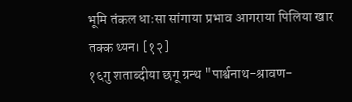भूमि तंकल धाःसा सांगाया प्रभाव आगराया पिलिया खार तक्क थ्यन। [१२]
१६गु शताब्दीया छगू ग्रन्थ "पार्श्वनाथ-श्रावण-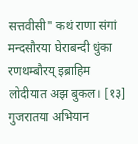सत्तवीसी" कथं राणा संगां मन्दसौरया घेराबन्दी धुंका रणथम्बौरय् इब्राहिम लोदीयात अझ बुकल। [१३]
गुजरातया अभियान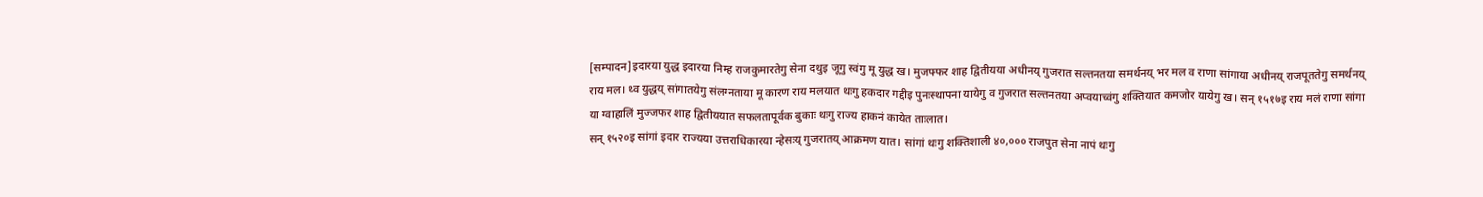[सम्पादन]इदारया युद्ध इदारया निम्ह राजकुमारतेगु सेना दथुइ जूगु स्वंगु मू युद्ध ख। मुजफ्फर शाह द्वितीयया अधीनय् गुजरात सल्तनतया समर्थनय् भर मल व राणा सांगाया अधीनय् राजपूततेगु समर्थनय् राय मल। थ्व युद्धय् सांगातयेगु संलग्नताया मू कारण राय मलयात थःगु हकदार गद्दीइ पुनःस्थापना यायेगु व गुजरात सल्तनतया अप्वयाच्वंगु शक्तियात कमजोर यायेगु ख। सन् १५१७इ राय मलं राणा सांगा या ग्वाहालिं मुज्जफर शाह द्वितीययात सफलतापूर्वक बुकाः थःगु राज्य हाकनं कायेत ताःलात।
सन् १५२०इ सांगां इदार राज्यया उत्तराधिकारया न्हेसःय् गुजरातय् आक्रमण यात। सांगां थःगु शक्तिशाली ४०,००० राजपुत सेना नापं थःगु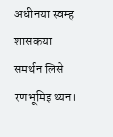अधीनया स्वम्ह शासकया समर्थन लिसे रणभूमिइ थ्यन।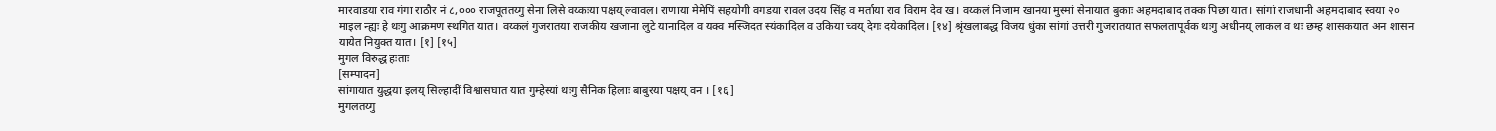मारवाडया राव गंगा राठौर नं ८,००० राजपूततय्गु सेना लिसे वय्कःया पक्षय् ल्वावल। राणाया मेमेपिं सहयोगी वगडया रावल उदय सिंह व मर्ताया राव विराम देव ख। वय्कलं निजाम खानया मुस्मां सेनायात बुकाः अहमदाबाद तक्क पिछा यात। सांगां राजधानी अहमदाबाद स्वया २० माइल न्ह्यः हे थःगु आक्रमण स्थगित यात। वय्कलं गुजरातया राजकीय खजाना लुटे यानादिल व यक्व मस्जिदत स्यंकादिल व उकिया च्वय् देगः दयेकादिल। [१४] श्रृंखलाबद्ध विजय धुंका सांगां उत्तरी गुजरातयात सफलतापूर्वक थःगु अधीनय् लाकल व थः छम्ह शासकयात अन शासन यायेत नियुक्त यात। [१] [१५]
मुगल विरुद्ध हःताः
[सम्पादन]
सांगायात युद्धया इलय् सिल्हादीं विश्वासघात यात गुम्हेस्यां थःगु सैनिक हिलाः बाबुरया पक्षय् वन । [१६]
मुगलतय्गु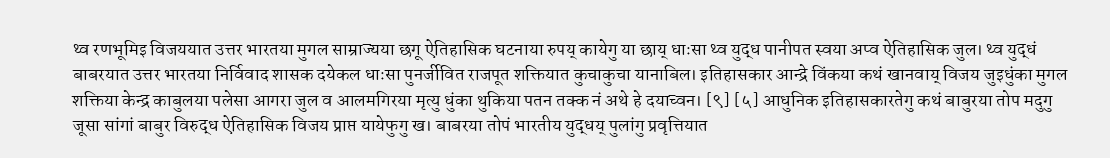थ्व रणभूमिइ विजययात उत्तर भारतया मुगल साम्राज्यया छगू ऐतिहासिक घटनाया रुपय् कायेगु या छाय् धाःसा थ्व युद्ध पानीपत स्वया अप्व ऐतिहासिक जुल। थ्व युद्धं बाबरयात उत्तर भारतया निर्विवाद शासक दयेकल धाःसा पुनर्जीवित राजपूत शक्तियात कुचाकुचा यानाबिल। इतिहासकार आन्द्रे विंकया कथं खानवाय् विजय जुइधुंका मुगल शक्तिया केन्द्र काबुलया पलेसा आगरा जुल व आलमगिरया मृत्यु धुंका थुकिया पतन तक्क नं अथे हे दयाच्वन। [९] [५] आधुनिक इतिहासकारतेगु कथं बाबुरया तोप मदुगु जूसा सांगां बाबुर विरुद्ध ऐतिहासिक विजय प्राप्त यायेफुगु ख। बाबरया तोपं भारतीय युद्धय् पुलांगु प्रवृत्तियात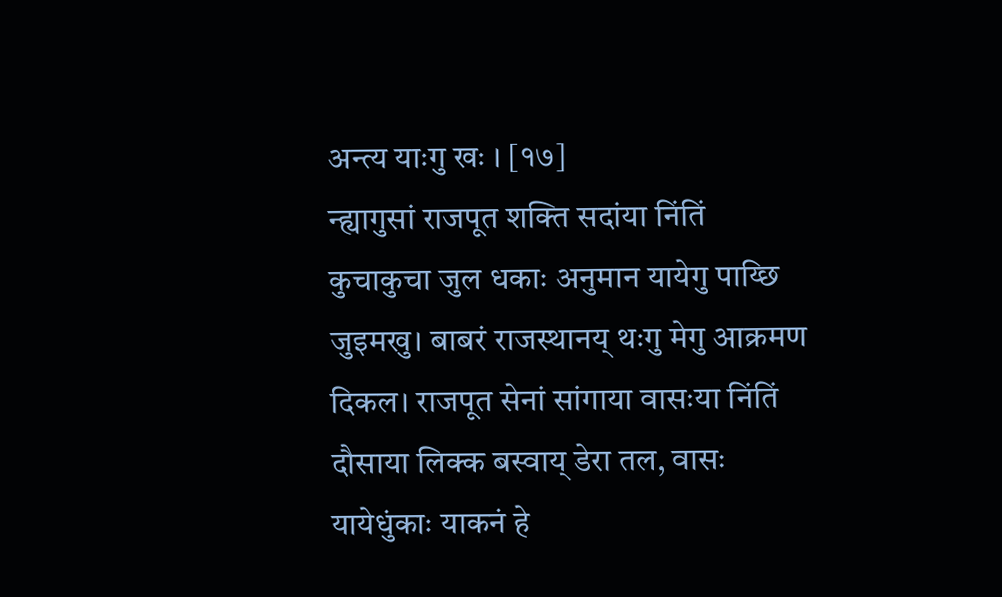अन्त्य याःगु खः । [१७]
न्ह्यागुसां राजपूत शक्ति सदांया निंतिं कुचाकुचा जुल धकाः अनुमान यायेगु पाय्छि जुइमखु। बाबरं राजस्थानय् थःगु मेगु आक्रमण दिकल। राजपूत सेनां सांगाया वासःया निंतिं दौसाया लिक्क बस्वाय् डेरा तल, वासः यायेधुंकाः याकनं हे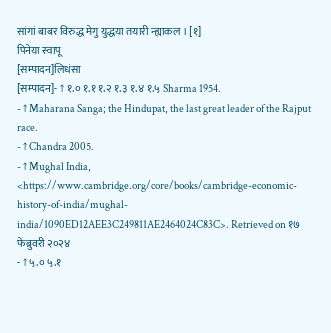सांगां बाबर विरुद्ध मेगु युद्धया तयारी न्ह्याकल । [१]
पिनेया स्वापू
[सम्पादन]लिधंसा
[सम्पादन]- ↑ १.० १.१ १.२ १.३ १.४ १.५ Sharma 1954.
- ↑ Maharana Sanga; the Hindupat, the last great leader of the Rajput race.
- ↑ Chandra 2005.
- ↑ Mughal India, <https://www.cambridge.org/core/books/cambridge-economic-history-of-india/mughal-india/1090ED12AEE3C249811AE2464024C83C>. Retrieved on १७ फेब्रुवरी २०२४
- ↑ ५.० ५.१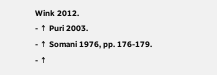Wink 2012.
- ↑ Puri 2003.
- ↑ Somani 1976, pp. 176-179.
- ↑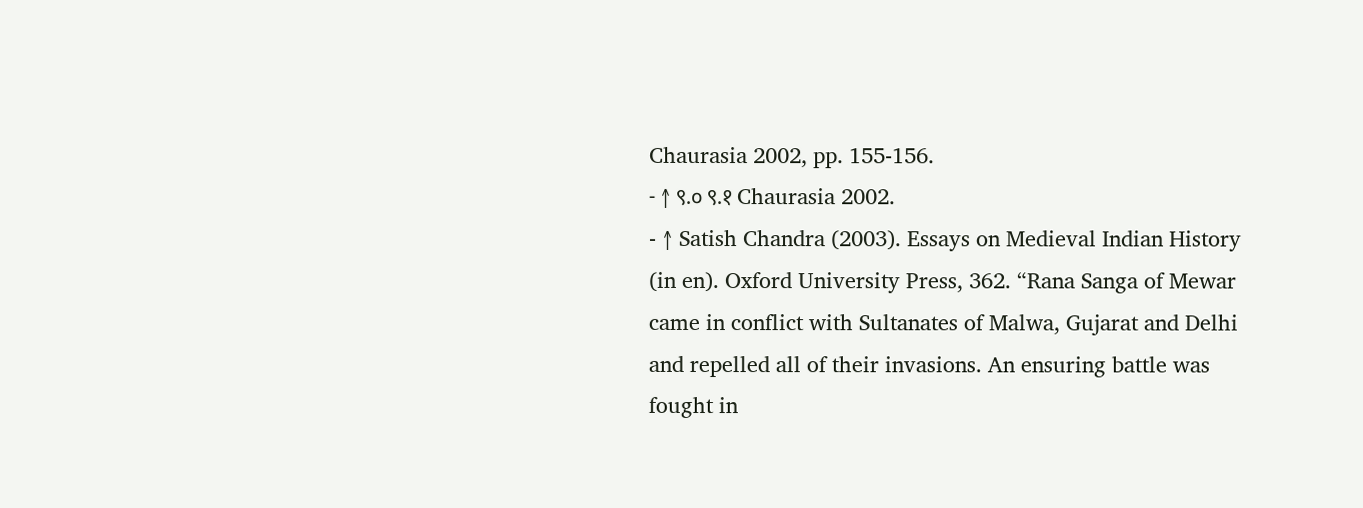Chaurasia 2002, pp. 155-156.
- ↑ ९.० ९.१ Chaurasia 2002.
- ↑ Satish Chandra (2003). Essays on Medieval Indian History (in en). Oxford University Press, 362. “Rana Sanga of Mewar came in conflict with Sultanates of Malwa, Gujarat and Delhi and repelled all of their invasions. An ensuring battle was fought in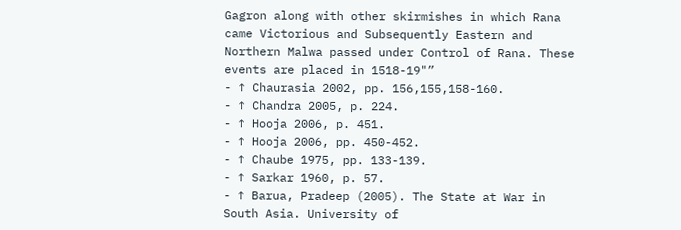Gagron along with other skirmishes in which Rana came Victorious and Subsequently Eastern and Northern Malwa passed under Control of Rana. These events are placed in 1518-19"”
- ↑ Chaurasia 2002, pp. 156,155,158-160.
- ↑ Chandra 2005, p. 224.
- ↑ Hooja 2006, p. 451.
- ↑ Hooja 2006, pp. 450-452.
- ↑ Chaube 1975, pp. 133-139.
- ↑ Sarkar 1960, p. 57.
- ↑ Barua, Pradeep (2005). The State at War in South Asia. University of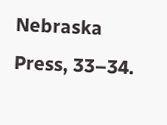Nebraska Press, 33–34.